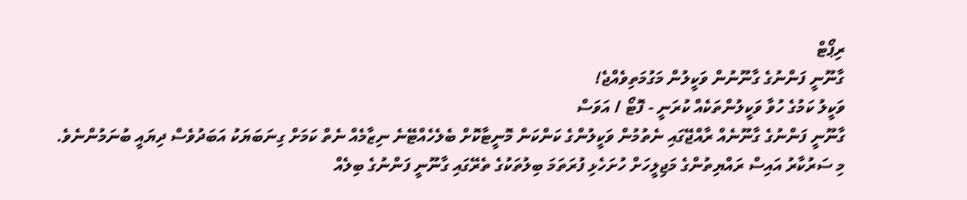ރިޕޯޓް
ގާނޫނީ ފަންނުގެ ގާނޫނުން ވަކީލުން މަގުމަތިވެއްޖެ!
ވަކީލު ކަމުގެ ހުވާ ވަކީލުންތަކެއް ކުރަނީ - ފޮޓޯ / އަވަސް
ގާނޫނީ ފަންނުގެ ގާނޫނެއް ރާއްޖޭގައި ނެތުމުން ވަކީލުންގެ ކަންކަން މޮނީޓާކޮށް ބެލެހެއްޓޭނެ ނިޒާމެއް ނެތް ކަމަށް ގިނަބަޔަކު އަބަދުވެސް ދިޔައީ ބުނަމުންނެވެ. މި ސަރުކާރު އައިސް ރައްޔިތުންގެ މަޖިލީހަށް ހުށަހެޅި ފުރަތަމަ ބިލުތަކުގެ ތެރޭގައި ގާނޫނީ ފަންނުގެ ބިލެއް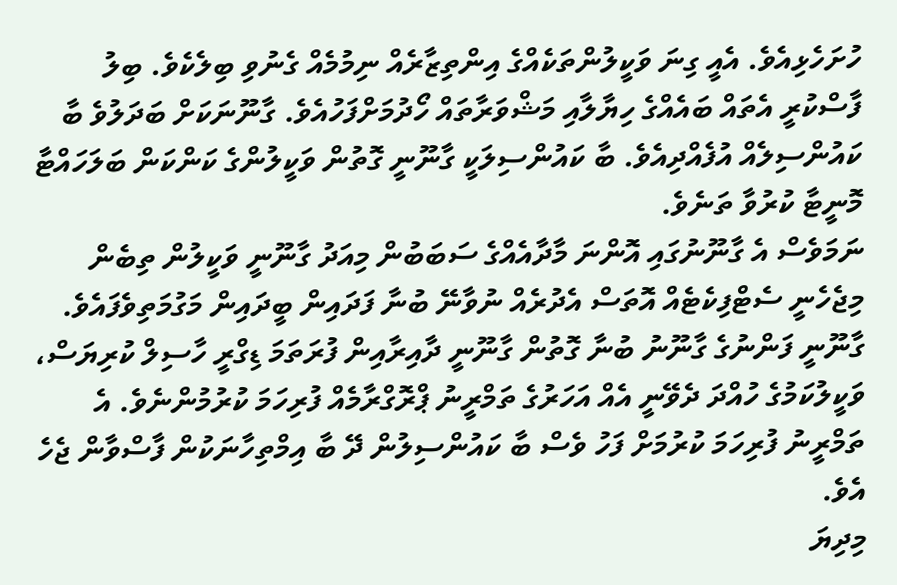ހުށަހެޅިއެވެ. އެއީ ގިނަ ވަކީލުންތަކެއްގެ އިންތިޒާރެއް ނިމުމެއް ގެނުވި ބިލެކެވެ. ބިލު ފާސްކުރީ އެތައް ބައެއްގެ ހިޔާލާއި މަޝްވަރާތައް ހޯދުމަށްފަހުއެވެ. ގާނޫނަކަށް ބަދަލުވެ ބާ ކައުންސިލެއް އުފެއްދިއެވެ. ބާ ކައުންސިލަކީ ގާނޫނީ ގޮތުން ވަކީލުންގެ ކަންކަން ބަލަހައްޓާ މޮނީޓާ ކުރުވާ ތަނެވެ.
ނަމަވެސް އެ ގާނޫނުގައި އޮންނަ މާދާއެއްގެ ސަބަބުން މިއަދު ގާނޫނީ ވަކީލުން ތިބެން މިޖެހެނީ ސެޓްފިކެޓެއް އޮތަސް އެދުރެއް ނުވާނޭ ބުނާ ފަދައިން ބީދައިން މަގުމަތިވެފައެވެ. ގާނޫނީ ފަންނުގެ ގާނޫނު ބުނާ ގޮތުން ގާނޫނީ ދާއިރާއިން ފުރަތަމަ ޑިގްރީ ހާސިލް ކުރިޔަސް، ވަކީލުކަމުގެ ހުއްދަ ދެވޭނީ އެއް އަހަރުގެ ތަމްރީނު ޕްރޮގްރާމެއް ފުރިހަމަ ކުރުމުންނެވެ. އެ ތަމްރީނު ފުރިހަމަ ކުރުމަށް ފަހު ވެސް ބާ ކައުންސިލުން ދޭ ބާ އިމްތިހާނަކުން ފާސްވާން ޖެހެ އެވެ.
މިދިޔަ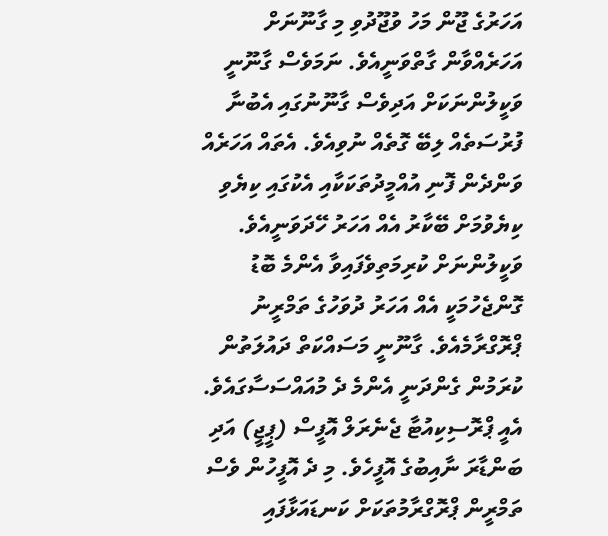އަހަރުގެ ޖޫން މަހު ވުޖޫދުވި މި ގާނޫނަށް އަހަރެއްވާން ގާތްވަނީއެވެ. ނަމަވެސް ގާނޫނީ ވަކީލުންނަކަށް އަދިވެސް ގާނޫނުގައި އެބުނާ ފުރުސަތެއް ލިބޭ ގޮތެއް ނުވިއެވެ. އެތައް އަހަރެއް ވަންދެން ފޮނި އުއްމީދުތަކަކާއި އެކުގައި ކިޔެވި ކިޔެވުމަށް ބޭކާރު އެއް އަހަރު ހޭދަވަނީއެވެ. ވަކީލުންނަށް ކުރިމަތިވެފައިވާ އެންމެ ބޮޑު ގޮންޖެހުމަކީ އެއް އަހަރު ދުވަހުގެ ތަމްރީނު ޕްރޮގްރާމެއެވެ. ގާނޫނީ މަސައްކަތް ދައުލަތުން ކުރަމުން ގެންދަނީ އެންމެ ދެ މުއައްސަސާގައެވެ. އެއީ ޕްރޮސިކިއުޓާ ޖެނެރަލް އޮފީސް (ޕީޖީ) އަދި ބަންޑާރަ ނާއިބުގެ އޮފީހެވެ. މި ދެ އޮފީހުން ވެސް ތަމްރީން ޕްރޮގްރާމުތަކަށް ކަނޑައަޅާފައި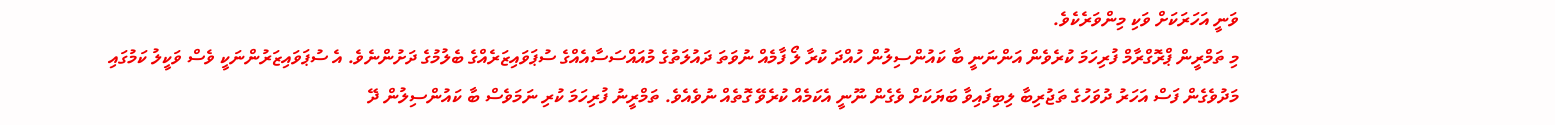ވަނީ އަހަރަކަށް ވަކި މިންވަރެކެވެ.
މި ތަމްރީން ޕްރޮގްރާމް ފުރިހަމަ ކުރެވެން އަންނަނީ ބާ ކައުންސިލުން ހުއްދަ ކުރާ ލޯ ފާމެއް ނުވަތަ ދައުލަތުގެ މުއައްސަސާއެއްގެ ސުޕަވައިޒަރެއްގެ ބެލުމުގެ ދަށުންނެވެ. އެ ސުޕަވައިޒަރުންނަކީ ވެސް ވަކީލު ކަމުގައި މަދުވެގެން ފަސް އަހަރު ދުވަހުގެ ތަޖުރިބާ ލިބިފައިވާ ބަޔަކަށް ވެގެން ނޫނީ އެކަމެއް ކުރެވޭ ގޮތެއް ނުވެއެވެ. ތަމްރީނު ފުރިހަމަ ކުރި ނަމަވެސް ބާ ކައުންސިލުން ދޭ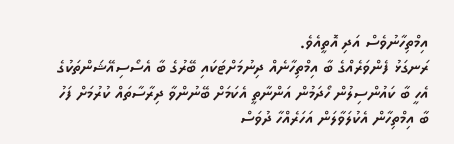އިމްތިހާނުވެސް އަދި އޮތީއެވެ.
ރަނގަޅު ފެންވަރެއްގެ ބާ އިމްތިހާނެއް ދިނުމަށްޓަކައި ބޭރުގެ ބާ އެސޯސިއޭޝަންތަކުގެ އެހީ ބާ ކައުންސިލުން ހޯދަމުން އަންނާތީ އެކަމަށް ބޭނުންވާ ދިރާސާތައް ކުރުމަށް ފަހު ބާ އިމްތިހާން އެކުލަވާލަން އަހަރެއްހާ ދުވަސް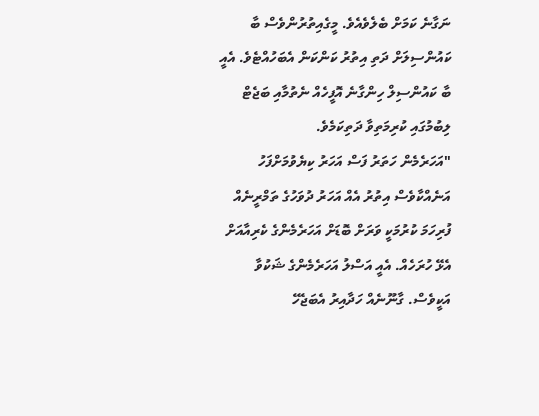ނަގާނެ ކަމަށް ބެލެވެއެވެ. މީގެއިތުރުންވެސް ބާ ކައުންސިލަށް ދަތި އިތުރު ކަންކަން އެބަހުއްޓެވެ. އެއީ ބާ ކައުންސިލް ހިންގާނެ އޮފީހެއް ނެތުމާއި ބަޖެޓް ލިބުމުގައި ކުރިމަތިވާ ދަތިކަމެވެ.
"އަހަރެމެން ހަތަރު ފަސް އަހަރު ކިޔެވުމަށްފަހު އަނެއްކާވެސް އިތުރު އެއް އަހަރު ދުވަހުގެ ތަމްރީނެއް ފުރިހަމަ ކުރުމަކީ ވަރަށް ބޮޑަށް އަހަރެމެންގެ ކެރިއާއަށް އެޅޭ ހުރަހެއް. އެއީ އަސްލު އަހަރެމެންގެ ޝަކުވާ އަކީވެސް. ގާނޫނެއް ހަދާއިރު އެބަޖެހޭ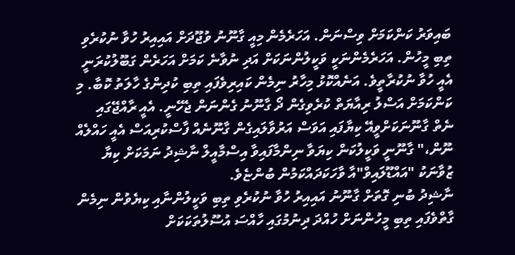ބައިވަރު ކަންކަމަށް ވިސްނަން. އަހަރެމެން މިއީ ގާނޫނު ވުޖޫދަށް އައިއިރު ހުވާ ނުކުރެވި ތިބި މީހުން. އަހަރެމެންނަކީ ވަކީލުންނަކަށް އަދި ނުވާނެ ކަމަށް އަހަރެން ގަބޫލުކުރަނީ އެއީ ހުވާ ނުކުރާތީވެ. އަނެއްކޮޅު މިހާރު ނިމެން ކައިރިވެފައި ތިބި ކުދިންގެ ހާލަތު ކޮބާ. މި ކަންކަމަށް އަސްލު ރިއާޔަތް ކުރެވިގެން ދޯ ގާނޫނު ގެންނަން ޖެހޭނީ. އެއީ ރާއްޖޭގައި ނެތް ގާނޫނަކަށްވީއޭ ކިޔާފައި އަވަސް އަރުވާލައިގެން ގާނޫނެއް ފާސްކުރިއަސް އެއީ ހައްލެއް ނޫން،" ގާނޫނީ ވަކީލުކަން ކިޔަވާ ނިންމާފައިވާ އިސްމާއީލް ނާޝިދު ނަމަކަށް ކިޔާ ޒުވާނަކު "އައްޑޫލައިވް"އާ ވާހަކަދައްކަމުން ބުންޏެވެ.
ނާޝިދު ބުނި ގޮތަށް ގާނޫނު އައިއިރު ހުވާ ނުކުރެވި ތިބި ވަކީލުންނާއި ކިޔެވުން ނިމެން ގާތްވެފައި ތިބި މީހުންނަށް ހުއްދަ ދިނުމުގައި ހާއްސަ އުސޫލުތަކަކަށް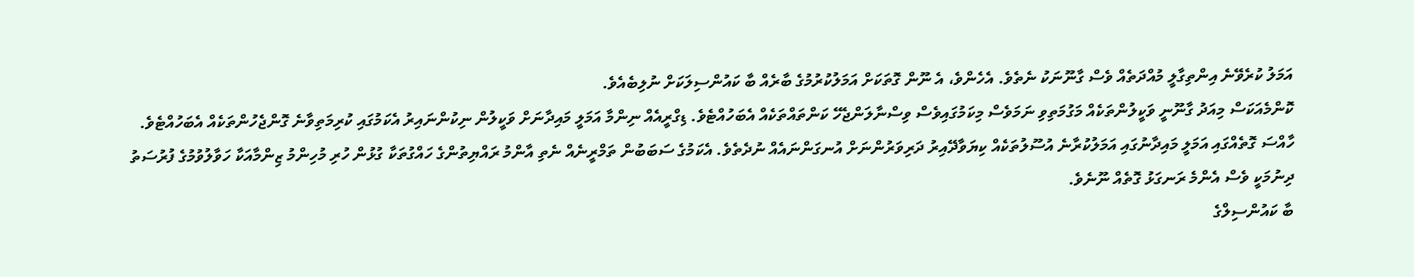އަމަލު ކުރެވޭނެ އިންތިގާލީ މުއްދަތެއް ވެސް ގާނޫނަކު ނެތެވެ. އެހެންވެ، އެ ނޫން ގޮތަކަށް އަމަލުކުރުމުގެ ބާރެއް ބާ ކައުންސިލަކަށް ނުލިބެއެވެ.
ކޮންމެއަކަސް މިއަދު ގާނޫނީ ވަކީލުންތަކެއް މަގުމަތިވި ނަމަވެސް މިކަމުގައިވެސް ވިސްނާލަންޖެހޭ ކަންތައްތަކެއް އެބަހުއްޓެވެ. ޑިގްރީއެއް ނިންމާ އަމަލީ މައިދާނަށް ވަކީލުން ނިކުންނައިރު އެކަމުގައި ކުރިމަތިވާނެ ގޮންޖެހުންތަކެއް އެބަހުއްޓެވެ. ހާއްސަ ގޮތެއްގައި އަމަލީ މައިދާނުގައި އަމަލުކުރާނެ އުސޫލުތަކެއް ކިޔަވާދޭއިރު ދަރިވަރުންނަށް އުނގަންނައެއް ނުދެތެވެ. އެކަމުގެ ސަބަބުން ތަމްރީނެއް ނެތި އާންމު ރައްޔިތުންގެ ހައްގުތަކާ ގުޅުން ހުރި މުހިންމު ޒިންމާއަކާ ހަވާލުވުމުގެ ފުރުސަތު ދިނުމަކީ ވެސް އެންމެ ރަނގަޅު ގޮތެއް ނޫނެވެ.
ބާ ކައުންސިލްގެ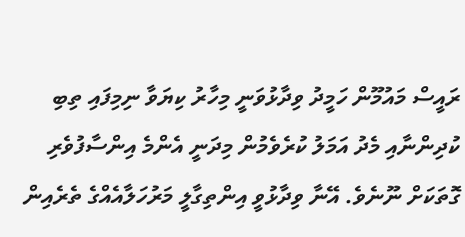ރައީސް މައުމޫން ހަމީދު ވިދާޅުވަނީ މިހާރު ކިޔަވާ ނިމިފައި ތިބި ކުދިންނާއި މެދު އަމަލު ކުރެވެމުން މިދަނީ އެންމެ އިންސާފުވެރި ގޮތަކަށް ނޫނެވެ. އޭނާ ވިދާޅުވީ އިންތިގާލީ މަރުހަލާއެއްގެ ތެރެއިން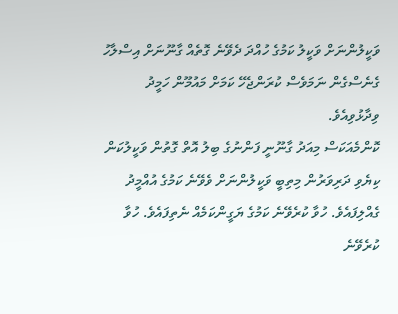ވަކީލުންނަށް ވަކީލު ކަމުގެ ހުއްދަ ދެވޭނެ ގޮތެއް ގާނޫނަށް އިސްލާހު ގެނެސްގެން ނަމަވެސް ކުރަންޖެހޭ ކަމަށް މައުމޫން ހަމީދު ވިދާޅުވިއެވެ.
ކޮންމެއަކަސް މިއަދު ގާނޫނީ ފަންނުގެ ބިލު އޮތް ގޮތުން ވަކީލުކަން ކިޔެވި ދަރިވަރުން މިތިބީ ވަކީލުންނަށް ވެވޭނެ ކަމުގެ އުއްމީދު ގެއްލިފައެވެ. ހުވާ ކުރެވޭނެ ކަމުގެ ޔަގީންކަމެއް ނެތިފައެވެ. ހުވާ ކުރެވޭނެ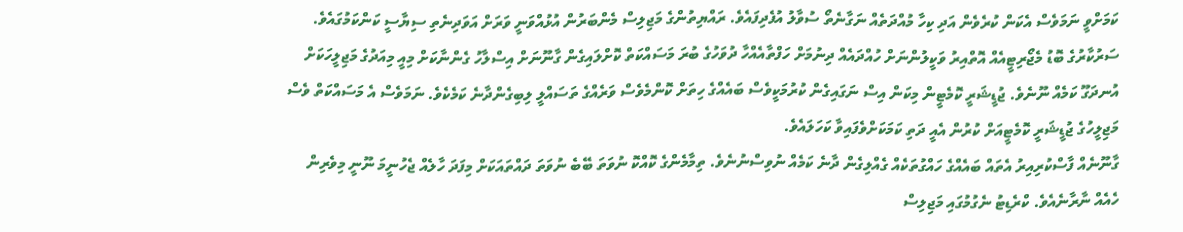ކަމަށްވީ ނަމަވެސް އެކަން ކުރެވެން އަދި ކިހާ މުއްދަތެއް ނަގާނެތޯ ސުވާލު އުފެދިފައެވެ. ރައްޔިތުންގެ މަޖިލިސް މެންބަރުން އުޅުއްވަނީ ވަރަށް އަވަދިނެތި ސިޔާސީ ކަންކަމުގައެވެ. ސަރުކާރުގެ ބޮޑު މެޖޯރިޓީއެއް އޮތްއިރު ވަކީލުންނަށް ހުއްދައެއް ދިނުމަށް ހަފްތާއެއްހާ ދުވަހުގެ ބުރަ މަސައްކަތް ކޮށްލައިގެން ގާނޫނަށް އިސްލާހު ގެންނާކަށް މިއީ މިއަދުގެ މަޖިލީހަކަށް އުނދަގޫ ކަމެއް ނޫނެވެ. ޖުޑީޝަރީ ކޮމެޓީން މިކަން އިސް ނަގައިގެން ކުރުމަކީވެސް ބައެއްގެ ހިތަށް ކޮންމެވެސް ވަރެއްގެ ތަސައްލީ ލިބިގެންދާނެ ކަމެކެވެ. ނަމަވެސް އެ މަސައްކަތް ވެސް މަޖިލީހުގެ ޖުޑީޝަރީ ކޮމެޓީއަށް ކުރުން އެއީ ދަތި ކަމަކަށްވެފައިވާ ކަހަލައެވެ.
ގާނޫނެއް ފާސްކުރިއިރު އެތައް ބައެއްގެ ހައްގުތަކެއް ގެއްލިގެން ދާނެ ކަމެއް ނުވިސްނުނެވެ. ތިމާމެންގެ ކޮއްކޮ ނުވަތަ ބޭބެ ނުވަތަ ދައްތައަކަށް މިފަދަ ހާލެއް ޖެހުނީމަ ނޫނީ މިވެރިން ހެއެއް ނާރާނެއެވެ. ކްރެޑިޓު ނެގުމުގައި މަޖިލިސް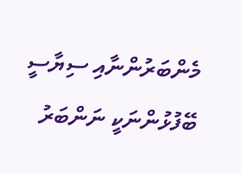މެންބަރުންނާއި ސިޔާސީ ބޭފުޅުންނަކީ ނަންބަރު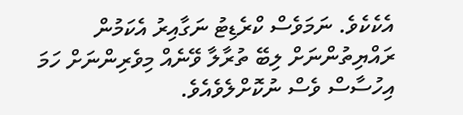އެކެކެވެ. ނަމަވެސް ކްރެޑިޓު ނަގާއިރު އެކަމުން ރައްޔިތުންނަށް ލިބޭ ތުރާލާ ވޭނެއް މިވެރިންނަށް ހަމަ އިހުސާސް ވެސް ނުކޮށްލެވެއެވެ.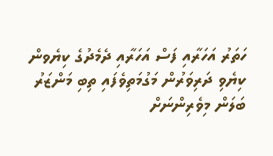ހަތަރު އަހަރާއި ފަސް އަހަރާއި ދެމެދުގެ ކިޔެވން ކިޔެވި ދަރިވަރުން މަގުމަތިވެފައި ތިބި މަންޒަރު ބަލަން މިވެރިންނަށް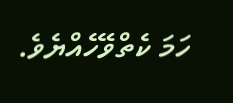ހަމަ ކެތްވޭހެއްޔެވެ.